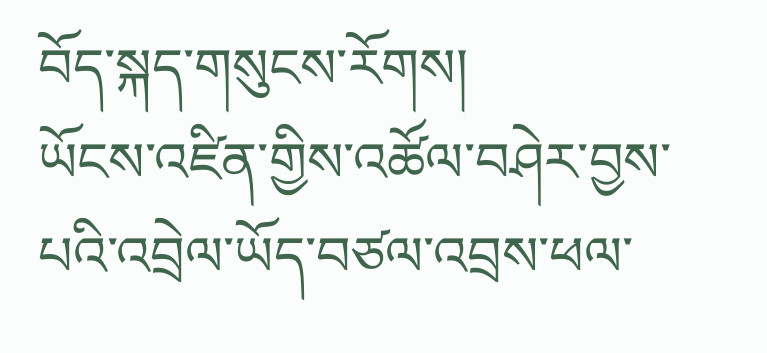བོད་སྐད་གསུངས་རོགས།
ཡོངས་འཛིན་གྱིས་འཚོལ་བཤེར་བྱས་པའི་འབྲེལ་ཡོད་བཙལ་འབྲས་ཕལ་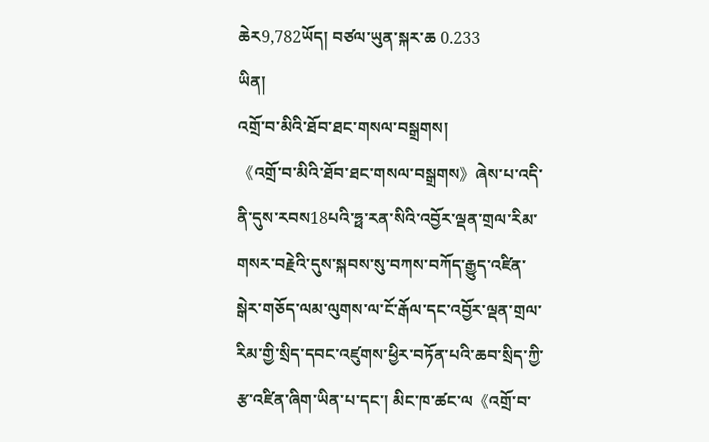ཆེར9,782ཡོད། བཙལ་ཡུན་སྐར་ཆ 0.233
ཡིན།
འགྲོ་བ་མིའི་ཐོབ་ཐང་གསལ་བསྒྲགས།
《འགྲོ་བ་མིའི་ཐོབ་ཐང་གསལ་བསྒྲགས》ཞེས་པ་འདི་ནི་དུས་རབས18པའི་ཧྥ་རན་སིའི་འབྱོར་ལྡན་གྲལ་རིམ་གསར་བརྗེའི་དུས་སྐབས་སུ་བཀས་བཀོད་རྒྱུད་འཛིན་སྒེར་གཅོད་ལམ་ལུགས་ལ་ངོ་རྒོལ་དང་འབྱོར་ལྡན་གྲལ་རིམ་གྱི་སྲིད་དབང་འཛུགས་ཕྱིར་བཏོན་པའི་ཆབ་སྲིད་ཀྱི་རྩ་འཛིན་ཞིག་ཡིན་པ་དང་། མིང་ཁ་ཚང་ལ《འགྲོ་བ་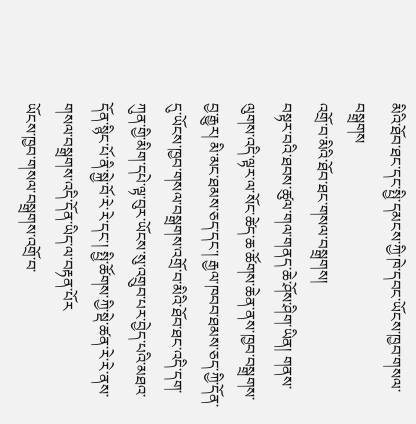མིའི་ཐོབ་ཐང་དང་སྤྱི་དམངས་ཀྱི་ཁེ་དབང་ཡོངས་ཁྱབ་གསལ་བསྒྲགས
འགྲོ་བ་མིའི་ཐོབ་ཐང་གསལ་བསྒྲགས།
བསྟར་བའི་ཐབས་ཚུལ་གལ་གནད་ཆེ་ཤོས་ཤིག་ཡིན། གནས་ལུགས་འདི་ལྟར་ལ་སོང་ཚེད་ཆ་ཚོགས་ཆེན་ནས་ཁྱབ་བསྒྲགས་བྱ་རྒྱུར། མི་མང་ཐམས་ཅད་དང་། རྒྱལ་ཁབབ་ཐམས་ཅད་ཀྱི་དོན་དུ་ཡོངས་ཁྱབ་གསལ་བསྒྲགས་འགྲོ་བ་མིའི་ཐོབ་ཐང་འདི་དག་ཀུན་གྱི་མིག་དཔེ་ལྟ་བུར་ཡོངས་སུ་འགྲུབ་པར་བྱེད་པའི་མཐའ་དོན་སྙིང་པོ་ནི་སྐྱེ་བོ་རེ་རེ་དང་། སྤྱི་ཚོགས་ཀྱི་སྡེ་ཚན་རེ་རེ་ནས་གསལ་བསྒྲགས་འདི་དོན་ཡིད་ལ་བརྟན་པོར
ཡོངས་ཁྱབ་གསལ་བསྒྲགས་འགྲོ་བ་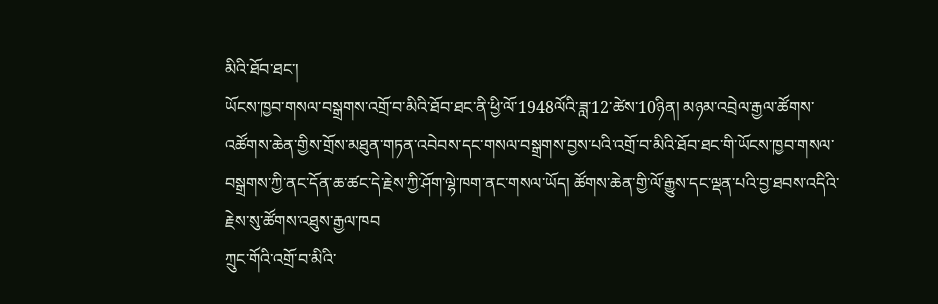མིའི་ཐོབ་ཐང་།
ཡོངས་ཁྱབ་གསལ་བསྒྲགས་འགྲོ་བ་མིའི་ཐོབ་ཐང་ནི་ཕྱི་ལོ་1948ལོའི་ཟླ་12་ཚེས་10ཉིན། མཉམ་འབྲེལ་རྒྱལ་ཚོགས་འཚོགས་ཆེན་གྱིས་གྲོས་མཐུན་གཏན་འབེབས་དང་གསལ་བསྒྲགས་བྱས་པའི་འགྲོ་བ་མིའི་ཐོབ་ཐང་གི་ཡོངས་ཁྱབ་གསལ་བསྒྲགས་ཀྱི་ནང་དོན་ཆ་ཚང་དེ་རྗེས་ཀྱི་ཤོག་ལྷེ་ཁག་ནང་གསལ་ཡོད། ཚོགས་ཆེན་གྱི་ལོ་རྒྱུས་དང་ལྡན་པའི་བྱ་ཐབས་འདིའི་རྗེས་སུ་ཚོགས་འཐུས་རྒྱལ་ཁབ
ཀྲུང་གོའི་འགྲོ་བ་མིའི་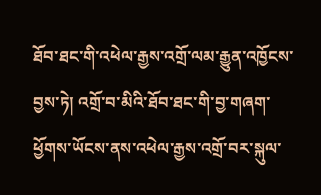ཐོབ་ཐང་གི་འཕེལ་རྒྱས་འགྲོ་ལམ་རྒྱུན་འཁྱོངས་བྱས་ཏེ། འགྲོ་བ་མིའི་ཐོབ་ཐང་གི་བྱ་གཞག་ཕྱོགས་ཡོངས་ནས་འཕེལ་རྒྱས་འགྲོ་བར་སྐུལ་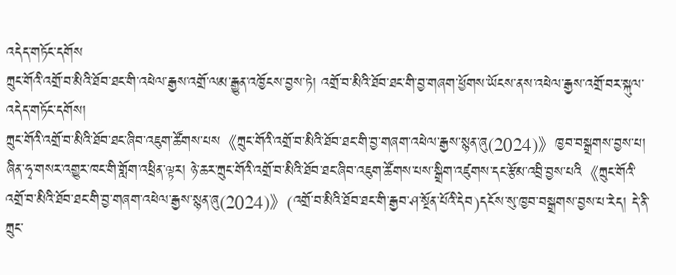འདེད་གཏོང་དགོས
ཀྲུང་གོའི་འགྲོ་བ་མིའི་ཐོབ་ཐང་གི་འཕེལ་རྒྱས་འགྲོ་ལམ་རྒྱུན་འཁྱོངས་བྱས་ཏེ། འགྲོ་བ་མིའི་ཐོབ་ཐང་གི་བྱ་གཞག་ཕྱོགས་ཡོངས་ནས་འཕེལ་རྒྱས་འགྲོ་བར་སྐུལ་འདེད་གཏོང་དགོས།
ཀྲུང་གོའི་འགྲོ་བ་མིའི་ཐོབ་ཐང་ཞིབ་འཇུག་ཚོགས་པས《ཀྲུང་གོའི་འགྲོ་བ་མིའི་ཐོབ་ཐང་གི་བྱ་གཞག་འཕེལ་རྒྱས་སྙན་ཞུ(2024)》ཁྱབ་བསྒྲགས་བྱས་པ།
ཞིན་ཧྭ་གསར་འགྱུར་ཁང་གི་གློག་འཕྲིན་ལྟར། ཉེ་ཆར་ཀྲུང་གོའི་འགྲོ་བ་མིའི་ཐོབ་ཐང་ཞིབ་འཇུག་ཚོགས་པས་སྒྲིག་འཛུགས་དང་རྩོམ་འབྲི་བྱས་པའི《ཀྲུང་གོའི་འགྲོ་བ་མིའི་ཐོབ་ཐང་གི་བྱ་གཞག་འཕེལ་རྒྱས་སྙན་ཞུ(2024)》(འགྲོ་བ་མིའི་ཐོབ་ཐང་གི་རྒྱབ་ཤ་སྔོན་པོའི་དེབ)དངོས་སུ་ཁྱབ་བསྒྲགས་བྱས་པ་རེད། དེ་ནི་ཀྲུང་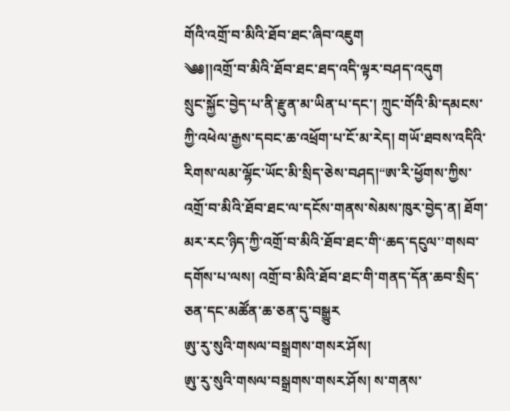གོའི་འགྲོ་བ་མིའི་ཐོབ་ཐང་ཞིབ་འཇུག
༄༅།།འགྲོ་བ་མིའི་ཐོབ་ཐང་ཐད་འདི་ལྟར་བཤད་འདུག
སྲུང་སྐྱོང་བྱེད་པ་ནི་རྫུན་མ་ཡིན་པ་དང་། ཀྲུང་གོའི་མི་དམངས་ཀྱི་འཕེལ་རྒྱས་དབང་ཆ་འཕྲོག་པ་ངོ་མ་རེད། གཡོ་ཐབས་འདིའི་རིགས་ལམ་ལྷོང་ཡོང་མི་སྲིད་ཅེས་བཤད།“ཨ་རི་ཕྱོགས་ཀྱིས་འགྲོ་བ་མིའི་ཐོབ་ཐང་ལ་དངོས་གནས་སེམས་ཁུར་བྱེད་ན། ཐོག་མར་རང་ཉིད་ཀྱི་འགྲོ་བ་མིའི་ཐོབ་ཐང་གི་‘ཆད་དངུལ་’གསབ་དགོས་པ་ལས། འགྲོ་བ་མིའི་ཐོབ་ཐང་གི་གནད་དོན་ཆབ་སྲིད་ཅན་དང་མཚོན་ཆ་ཅན་དུ་བསྒྱུར
ཨུ་རུ་སུའི་གསལ་བསྒྲགས་གསར་ཤོས།
ཨུ་རུ་སུའི་གསལ་བསྒྲགས་གསར་ཤོས། ས་གནས་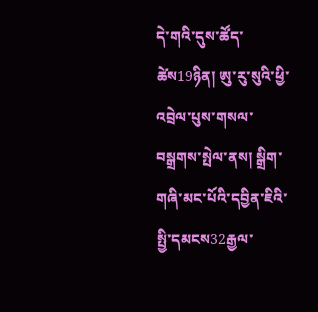དེ་གའི་དུས་ཚོད་ཚེས19ཉིན། ཨུ་རུ་སུའི་ཕྱི་འབྲེལ་པུས་གསལ་བསྒྲགས་སྤེལ་ནས། སྒྲིག་གཞི་མང་པོའི་དབྱིན་ཇིའི་སྤྱི་དམངས32རྒྱལ་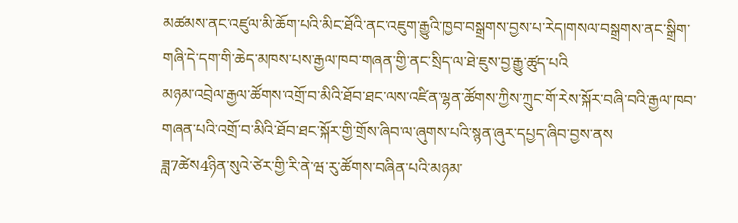མཚམས་ནང་འཛུལ་མི་ཆོག་པའི་མིང་ཐོའི་ནང་འཇུག་རྒྱུའི་ཁྱབ་བསྒྲགས་བྱས་པ་རེད།གསལ་བསྒྲགས་ནང་སྒྲིག་གཞི་དེ་དག་གི་ཆེད་མཁས་པས་རྒྱལ་ཁབ་གཞན་གྱི་ནང་སྲིད་ལ་ཐེ་ཇུས་བྱ་རྒྱུ་ཚུད་པའི
མཉམ་འབྲེལ་རྒྱལ་ཚོགས་འགྲོ་བ་མིའི་ཐོབ་ཐང་ལས་འཛིན་ལྷན་ཚོགས་ཀྱིས་ཀྲུང་གོ་རེས་སྐོར་བཞི་བའི་རྒྱལ་ཁབ་གཞན་པའི་འགྲོ་བ་མིའི་ཐོབ་ཐང་སྐོར་གྱི་གྲོས་ཞིབ་ལ་ཞུགས་པའི་སྙན་ཞུར་དཔྱད་ཞིབ་བྱས་ནས
ཟླ7ཚེས4ཉིན་སུའེ་ཙེར་གྱི་རི་ནེ་ཝ་རུ་ཚོགས་བཞིན་པའི་མཉམ་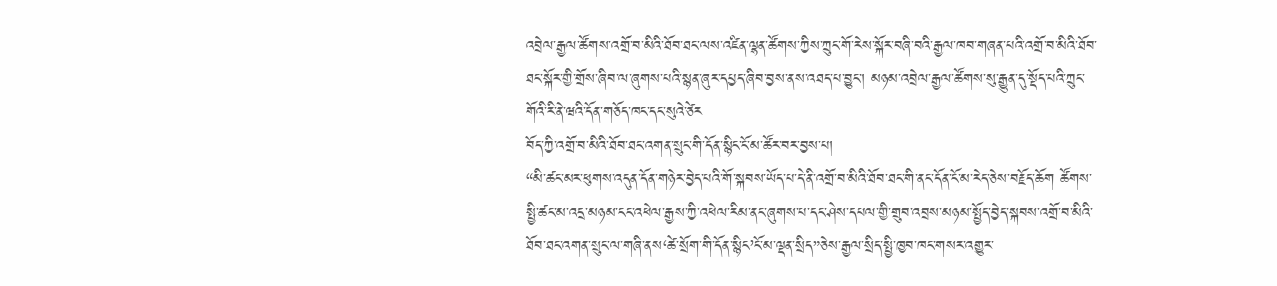འབྲེལ་རྒྱལ་ཚོགས་འགྲོ་བ་མིའི་ཐོབ་ཐང་ལས་འཛིན་ལྷན་ཚོགས་ཀྱིས་ཀྲུང་གོ་རེས་སྐོར་བཞི་བའི་རྒྱལ་ཁབ་གཞན་པའི་འགྲོ་བ་མིའི་ཐོབ་ཐང་སྐོར་གྱི་གྲོས་ཞིབ་ལ་ཞུགས་པའི་སྙན་ཞུར་དཔྱད་ཞིབ་བྱས་ནས་འཐད་པ་བྱུང་། མཉམ་འབྲེལ་རྒྱལ་ཚོགས་སུ་རྒྱུན་དུ་སྡོད་པའི་ཀྲུང་གོའི་རི་ནེ་ཝའི་དོན་གཅོད་ཁང་དང་སུའེ་ཙེར
བོད་ཀྱི་འགྲོ་བ་མིའི་ཐོབ་ཐང་འགན་སྲུང་གི་དོན་སྙིང་ངོ་མ་ཚོར་བར་བྱས་པ།
“མི་ཚང་མར་ཕུགས་འདུན་དོན་གཉེར་བྱེད་པའི་གོ་སྐབས་ཡོད་པ་དེ་ནི་འགྲོ་བ་མིའི་ཐོབ་ཐང་གི་ནང་དོན་ངོ་མ་རེད་ཅེས་བརྗོད་ཆོག ཚོགས་སྤྱི་ཚང་མ་འདྲ་མཉམ་ངང་འཕེལ་རྒྱས་ཀྱི་འཕེལ་རིམ་ནང་ཞུགས་པ་དང་ཤེས་དཔལ་གྱི་གྲུབ་འབྲས་མཉམ་སྤྱོད་བྱེད་སྐབས་འགྲོ་བ་མིའི་ཐོབ་ཐང་འགན་སྲུང་ལ་གཞི་ནས‘ཚེ་སྲོག་གི་དོན་སྙིང’ངོ་མ་ལྡན་སྲིད”ཅེས་རྒྱལ་སྲིད་སྤྱི་ཁྱབ་ཁང་གསར་འགྱུར་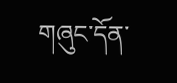གཞུང་དོན་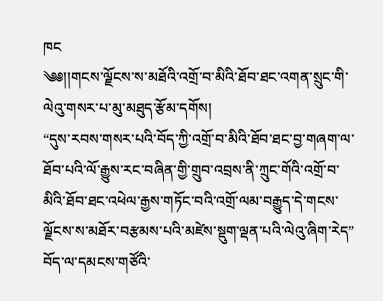ཁང
༄༅།།གངས་ལྗོངས་ས་མཐོའི་འགྲོ་བ་མིའི་ཐོབ་ཐང་འགན་སྲུང་གི་ལེའུ་གསར་པ་མུ་མཐུད་རྩོམ་དགོས།
“དུས་རབས་གསར་པའི་བོད་ཀྱི་འགྲོ་བ་མིའི་ཐོབ་ཐང་བྱ་གཞག་ལ་ཐོབ་པའི་ལོ་རྒྱུས་རང་བཞིན་གྱི་གྲུབ་འབྲས་ནི་ཀྲུང་གོའི་འགྲོ་བ་མིའི་ཐོབ་ཐང་འཕེལ་རྒྱས་གཏོང་བའི་འགྲོ་ལམ་བརྒྱུད་དེ་གངས་ལྗོངས་ས་མཐོར་བརྩམས་པའི་མཛེས་སྡུག་ལྡན་པའི་ལེའུ་ཞིག་རེད” བོད་ལ་དམངས་གཙོའི་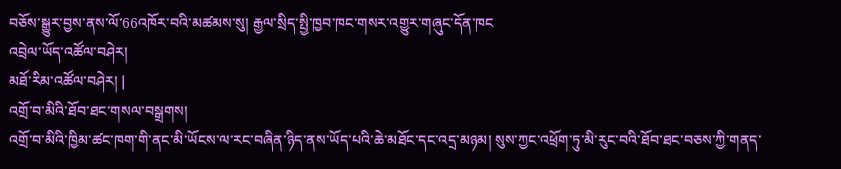བཅོས་སྒྱུར་བྱས་ནས་ལོ་66འཁོར་བའི་མཚམས་སུ། རྒྱལ་སྲིད་སྤྱི་ཁྱབ་ཁང་གསར་འགྱུར་གཞུང་དོན་ཁང
འབྲེལ་ཡོད་འཚོལ་བཤེར།
མཐོ་རིམ་འཚོལ་བཤེར། |
འགྲོ་བ་མིའི་ཐོབ་ཐང་གསལ་བསྒྲགས།
འགྲོ་བ་མིའི་ཁྱིམ་ཚང་ཁག་གི་ནང་མི་ཡོངས་ལ་རང་བཞིན་ཉིད་ནས་ཡོད་པའི་ཆེ་མཐོང་དང་འདྲ་མཉམ། སུས་ཀྱང་འཕྲོག་ཏུ་མི་རུང་བའི་ཐོབ་ཐང་བཅས་ཀྱི་གནད་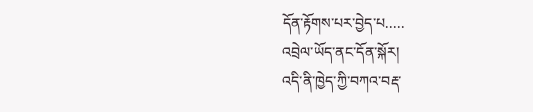དོན་རྟོགས་པར་བྱེད་པ.....
འབྲེལ་ཡོད་ནང་དོན་སྐོར།
འདི་ནི་ཁྱེད་ཀྱི་བཀའ་བརྡ་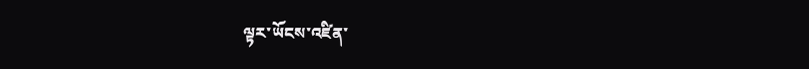ལྟར་ཡོངས་འཛིན་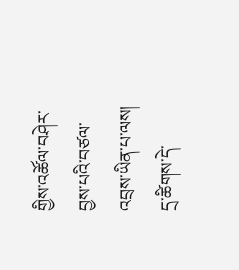གྱིས་འཚོལ་བཤེར་བྱས་པའི་བཙལ་འབྲས་ཡིན་པ་ལས། དྲ་ཚིགས་དེ་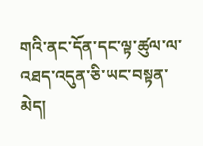གའི་ནང་དོན་དང་ལྟ་ཚུལ་ལ་འཐད་འདུན་ཅི་ཡང་བསྟན་མེད།